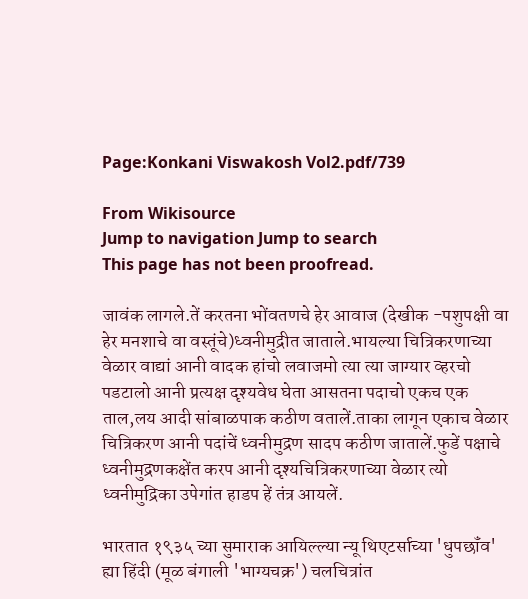Page:Konkani Viswakosh Vol2.pdf/739

From Wikisource
Jump to navigation Jump to search
This page has not been proofread.

जावंक लागले.तें करतना भोंवतणचे हेर आवाज (देखीक -पशुपक्षी वा हेर मनशाचे वा वस्तूंचे)ध्वनीमुद्रीत जाताले.भायल्या चित्रिकरणाच्या वेळार वाद्यां आनी वादक हांचो लवाजमो त्या त्या जाग्यार व्हरचो पडटालो आनी प्रत्यक्ष दृश्यवेध घेता आसतना पदाचो एकच एक ताल,लय आदी सांबाळपाक कठीण वतालें.ताका लागून एकाच वेळार चित्रिकरण आनी पदांचें ध्वनीमुद्रण सादप कठीण जातालें.फुडें पक्षाचे ध्वनीमुद्रणकक्षेंत करप आनी दृश्यचित्रिकरणाच्या वेळार त्यो ध्वनीमुद्रिका उपेगांत हाडप हें तंत्र आयलें.

भारतात १९३५ च्या सुमाराक आयिल्ल्या न्यू थिएटर्साच्या 'धुपछॉंव' ह्या हिंदी (मूळ बंगाली 'भाग्यचक्र') चलचित्रांत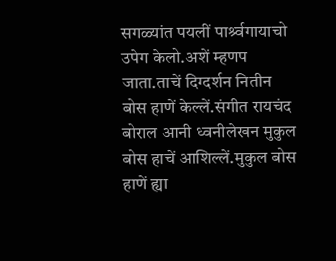सगळ्यांत पयलीं पार्श्र्वगायाचो उपेग केलो.अशें म्हणप जाता.ताचें दिग्दर्शन नितीन बोस हाणें केल्लें.संगीत रायचंद बोराल आनी ध्वनीलेखन मुकुल बोस हाचें आशिल्लें.मुकुल बोस हाणें ह्या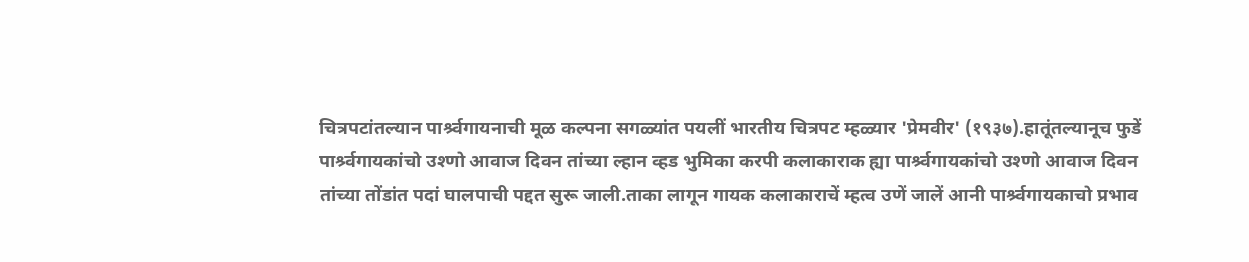चित्रपटांतल्यान पार्श्र्वगायनाची मूळ कल्पना सगळ्यांत पयलीं भारतीय चित्रपट म्हळ्यार 'प्रेमवीर' (१९३७).हातूंतल्यानूच फुडें पार्श्र्वगायकांचो उश्णो आवाज दिवन तांच्या ल्हान व्हड भुमिका करपी कलाकाराक ह्या पार्श्र्वगायकांचो उश्णो आवाज दिवन तांच्या तोंडांत पदां घालपाची पद्दत सुरू जाली.ताका लागून गायक कलाकाराचें म्हत्व उणें जालें आनी पार्श्र्वगायकाचो प्रभाव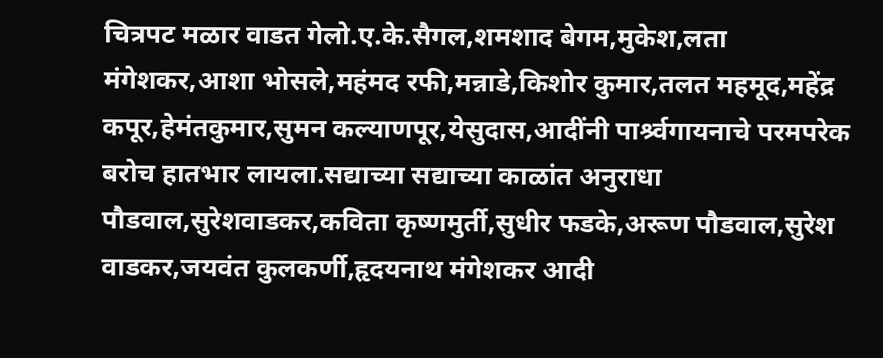चित्रपट मळार वाडत गेलो.ए.के.सैगल,शमशाद बेगम,मुकेश,लता मंगेशकर,आशा भोसले,महंमद रफी,मन्नाडे,किशोर कुमार,तलत महमूद,महेंद्र कपूर,हेमंतकुमार,सुमन कल्याणपूर,येसुदास,आदींनी पार्श्र्वगायनाचे परमपरेक बरोच हातभार लायला.सद्याच्या सद्याच्या काळांत अनुराधा पौडवाल,सुरेशवाडकर,कविता कृष्णमुर्ती,सुधीर फडके,अरूण पौडवाल,सुरेश वाडकर,जयवंत कुलकर्णी,हृदयनाथ मंगेशकर आदी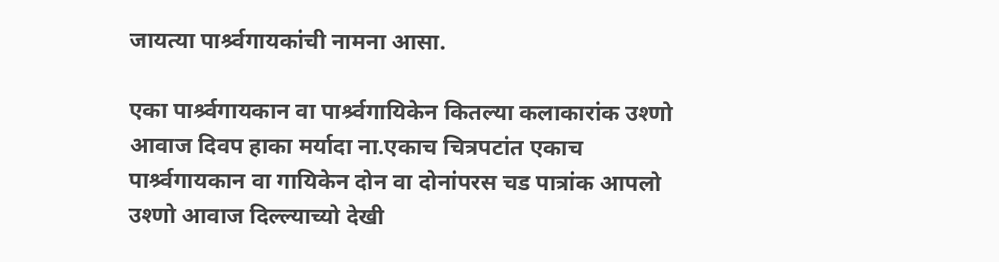जायत्या पार्श्र्वगायकांची नामना आसा.

एका पार्श्र्वगायकान वा पार्श्र्वगायिकेन कितल्या कलाकारांक उश्णो आवाज दिवप हाका मर्यादा ना.एकाच चित्रपटांत एकाच पार्श्र्वगायकान वा गायिकेन दोन वा दोनांपरस चड पात्रांक आपलो उश्णो आवाज दिल्ल्याच्यो देखी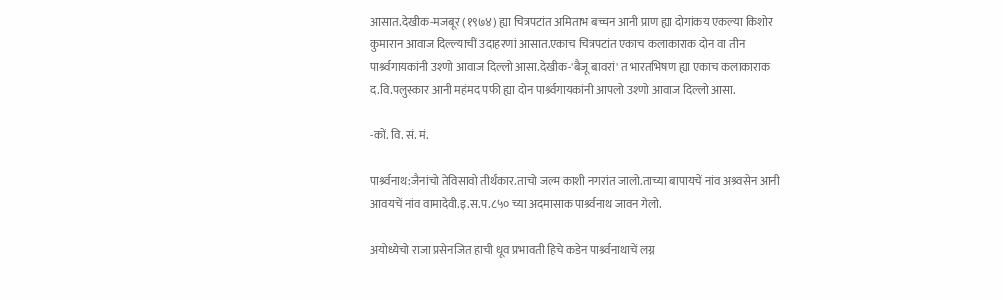आसात.देखीक-मजबूर (१९७४) ह्या चित्रपटांत अमिताभ बच्चन आनी प्राण ह्या दोगांकय एकल्या किशोर कुमारान आवाज दिल्ल्याचीं उदाहरणां आसात.एकाच चित्रपटांत एकाच कलाकाराक दोन वा तीन पार्श्र्वगायकांनी उश्णो आवाज दिल्लो आसा.देखीक-'बैजू बावरां' त भारतभिषण ह्या एकाच कलाकाराक द.वि.पलुस्कार आनी महंमद पफी ह्या दोन पार्श्र्वगायकांनी आपलो उश्णो आवाज दिल्लो आसा.

-कों. वि. सं. मं.

पार्श्र्वनाथ:जैनांचो तेविसावो तीर्थंकार.ताचो जल्म काशी नगरांत जालो.ताच्या बापायचें नांव अश्र्वसेन आनी आवयचें नांव वामादेवी.इ.स.प.८५० च्या अदमासाक पार्श्र्वनाथ जावन गेलो.

अयोध्येचो राजा प्रसेनजित हाची धूव प्रभावती हिचे कडेन पार्श्र्वनाथाचें लग्न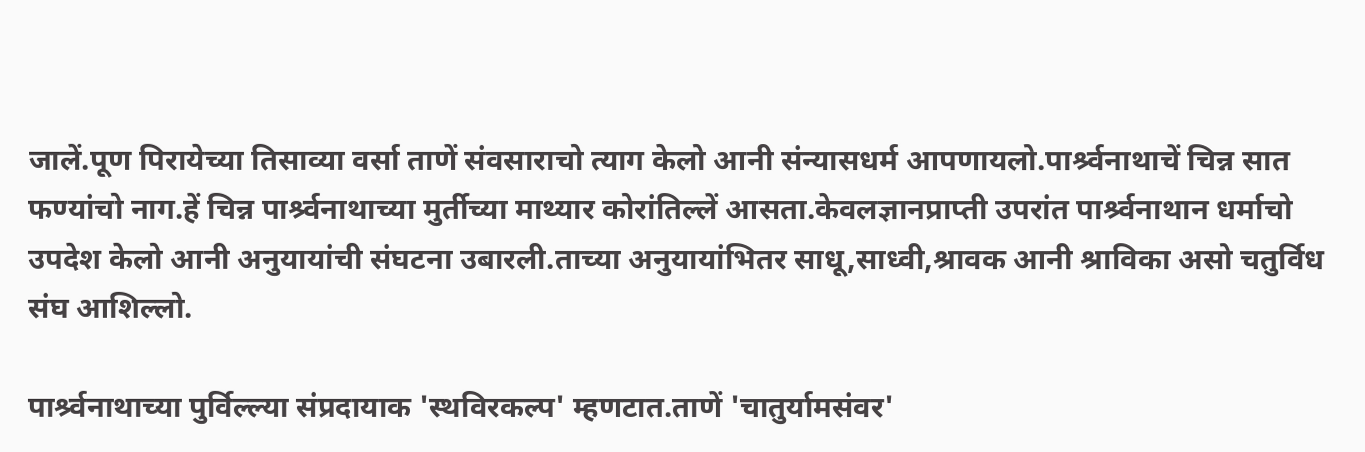जालें.पूण पिरायेच्या तिसाव्या वर्सा ताणें संवसाराचो त्याग केलो आनी संन्यासधर्म आपणायलो.पार्श्र्वनाथाचें चिन्न सात फण्यांचो नाग.हें चिन्न पार्श्र्वनाथाच्या मुर्तीच्या माथ्यार कोरांतिल्लें आसता.केवलज्ञानप्राप्ती उपरांत पार्श्र्वनाथान धर्माचो उपदेश केलो आनी अनुयायांची संघटना उबारली.ताच्या अनुयायांभितर साधू,साध्वी,श्रावक आनी श्राविका असो चतुर्विध संघ आशिल्लो.

पार्श्र्वनाथाच्या पुर्विल्ल्या संप्रदायाक 'स्थविरकल्प' म्हणटात.ताणें 'चातुर्यामसंवर'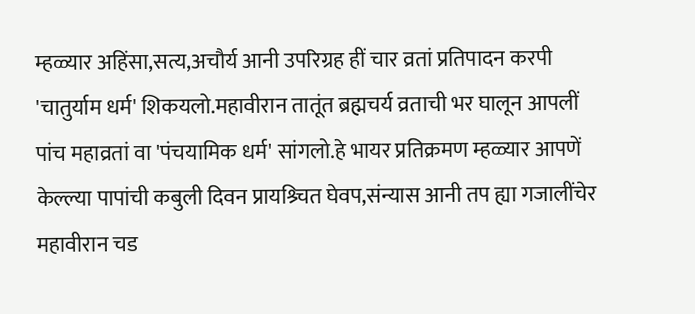म्हळ्यार अहिंसा,सत्य,अचौर्य आनी उपरिग्रह हीं चार व्रतां प्रतिपादन करपी 'चातुर्याम धर्म' शिकयलो.महावीरान तातूंत ब्रह्मचर्य व्रताची भर घालून आपलीं पांच महाव्रतां वा 'पंचयामिक धर्म' सांगलो.हे भायर प्रतिक्रमण म्हळ्यार आपणें केल्ल्या पापांची कबुली दिवन प्रायश्र्चित घेवप,संन्यास आनी तप ह्या गजालींचेर महावीरान चड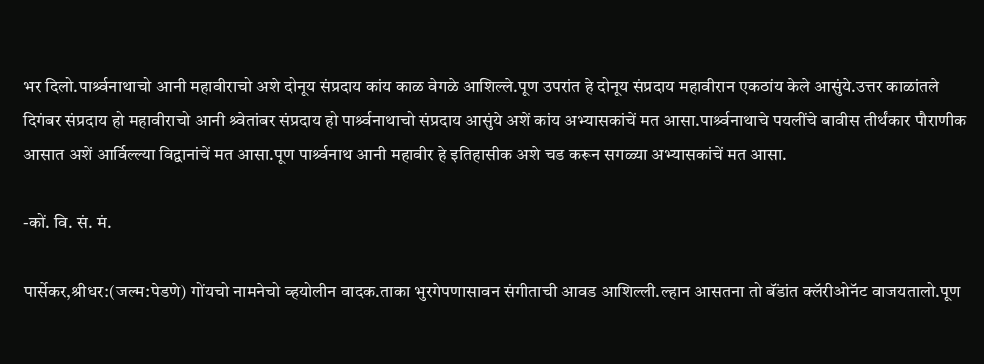भर दिलो.पार्श्र्वनाथाचो आनी महावीराचो अशे दोनूय संप्रदाय कांय काळ वेगळे आशिल्ले.पूण उपरांत हे दोनूय संप्रदाय महावीरान एकठांय केले आसुंये.उत्तर काळांतले दिगंबर संप्रदाय हो महावीराचो आनी श्र्वेतांबर संप्रदाय हो पार्श्र्वनाथाचो संप्रदाय आसुंये अशें कांय अभ्यासकांचें मत आसा.पार्श्र्वनाथाचे पयलींचे बावीस तीर्थंकार पौराणीक आसात अशें आर्विल्ल्या विद्वानांचें मत आसा.पूण पार्श्र्वनाथ आनी महावीर हे इतिहासीक अशे चड करून सगळ्या अभ्यासकांचें मत आसा.

-कों. वि. सं. मं.

पार्सेकर,श्रीधर:(जल्म:पेडणे) गोंयचो नामनेचो व्हयोलीन वादक.ताका भुरगेपणासावन संगीताची आवड आशिल्ली.ल्हान आसतना तो बॅंडांत क्लॅरीओनॅट वाजयतालो.पूण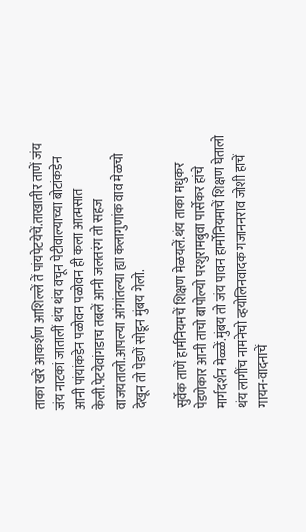ताका खरें आकर्शण आशिल्लें तें पांयपेटयेचें.ताखातीर ताणें जंय जंय नाटकां जातालीं थंय थंय वचून पेटीवाल्याच्या बोटांकडेन आनी पांयांकडेन पळोवन पळोवन ही कला आत्मसात केली.पेटयेवांगडाच तबलें आनी जलतरंग तो सहज वाजयतालो.आपल्या आंगांतल्या ह्या कलागुणांक वाव मेळचो देखून तो पेडणें सोडून मुंबय गेलो.

सुर्वेक ताणें हार्मनियमचें शिक्षण मेळयलें.थंय ताका मधुकर पेडणेकार आनी ताचो बापोल्यो परशुरामबुवा पार्सेकर हांचे मार्गदर्शन मेळ्ळें.मुंबय तो जंय पावन हार्मोनियमाचें शिक्षण घेतालो थंय लागींच नामनेचो व्हयोलिनवादक गजाननराव जोशी हाचें गायन-वादनाचें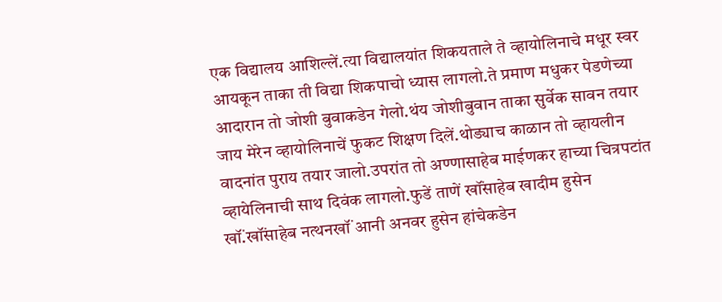एक विद्यालय आशिल्लें.त्या विद्यालयांत शिकयताले ते व्हायोलिनाचे मधूर स्वर आयकून ताका ती विद्या शिकपाचो ध्यास लागलो.ते प्रमाण मधुकर पेडणेच्या आदारान तो जोशी बुवाकडेन गेलो.थंय जोशीबुवान ताका सुर्वेक सावन तयार जाय मेरेन व्हायोलिनाचें फुकट शिक्षण दिलें.थोड्याच काळान तो व्हायलीन वादनांत पुराय तयार जालो.उपरांत तो अण्णासाहेब माईणकर हाच्या चित्रपटांत व्हायेलिनाची साथ दिवंक लागलो.फुडें ताणें खॉंसाहेब खादीम हुसेन खॉं.खॉंसाहेब नत्थनखॉं आनी अनवर हुसेन हांचेकडेन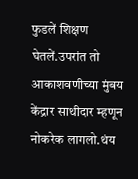फुडलें शिक्षण घेतलें.उपरांत तो आकाशवणीच्या मुंबय केंद्रार साथीदार म्हणून नोकरेक लागलो.थंय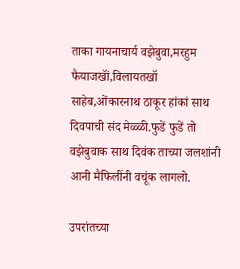ताका गायनाचार्य वझेबुवा,मरहुम फैयाजखॉं,विलायतखॉ साहेब,ओंकारनाथ ठाकूर हांकां साथ दिवपाची संद मेळ्ळी.फुडें फुडें तो वझेबुवाक साथ दिवंक ताच्या जलशांनी आनी मैफिलींनी वचूंक लागलो.

उपरांतच्या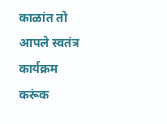काळांत तो आपले स्वतंत्र कार्यक्रम करूंक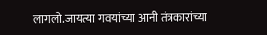लागलो.जायत्या गवयांच्या आनी तंत्रकारांच्या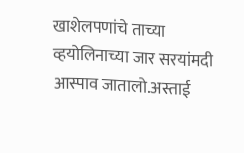खाशेलपणांचे ताच्या व्हयोलिनाच्या जार सरयांमदी आस्पाव जातालो.अस्ताई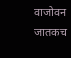वाजोवन जातकच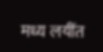मध्य लयींत